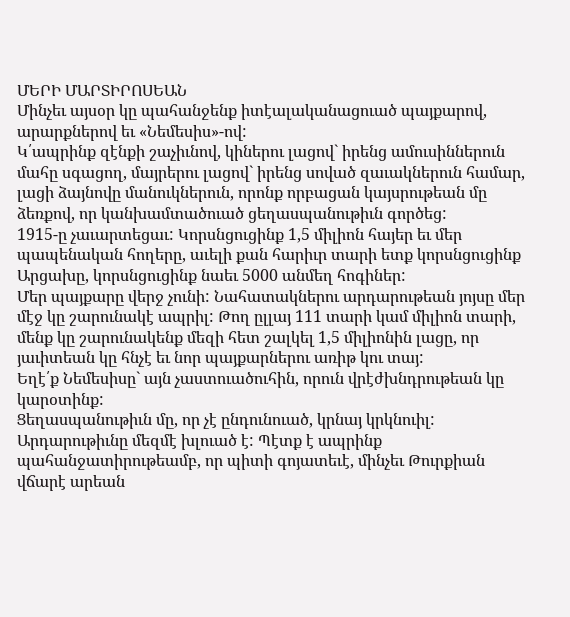ՄԵՐԻ ՄԱՐՏԻՐՈՍԵԱՆ
Մինչեւ այսօր կը պահանջենք իտէալականացուած պայքարով, արարքներով եւ «Նեմեսիս»-ով:
Կ՛ապրինք զէնքի շաչիւնով, կիներու լացով` իրենց ամուսիններուն մահը սգացող, մայրերու լացով` իրենց սոված զաւակներուն համար, լացի ձայնովը մանուկներուն, որոնք որբացան կայսրութեան մը ձեռքով, որ կանխամտածուած ցեղասպանութիւն գործեց:
1915-ը չաւարտեցաւ: Կորսնցուցինք 1,5 միլիոն հայեր եւ մեր պապենական հողերը, աւելի քան հարիւր տարի ետք կորսնցուցինք Արցախը, կորսնցուցինք նաեւ 5000 անմեղ հոգիներ:
Մեր պայքարը վերջ չունի: Նահատակներու արդարութեան յոյսը մեր մէջ կը շարունակէ ապրիլ: Թող ըլլայ 111 տարի կամ միլիոն տարի, մենք կը շարունակենք մեզի հետ շալկել 1,5 միլիոնին լացը, որ յաւիտեան կը հնչէ եւ նոր պայքարներու առիթ կու տայ:
Եղէ՛ք Նեմեսիսը` այն չաստուածուհին, որուն վրէժխնդրութեան կը կարօտինք:
Ցեղասպանութիւն մը, որ չէ ընդունուած, կրնայ կրկնուիլ: Արդարութիւնը մեզմէ խլուած է: Պէտք է ապրինք պահանջատիրութեամբ, որ պիտի գոյատեւէ, մինչեւ Թուրքիան վճարէ արեան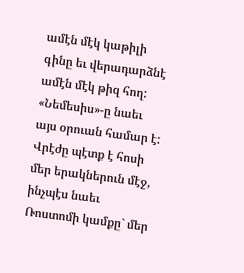ամէն մէկ կաթիլի գինը եւ վերադարձնէ ամէն մէկ թիզ հող:
«Նեմեսիս»-ը նաեւ այս օրուան համար է: Վրէժը պէտք է հոսի մեր երակներուն մէջ, ինչպէս նաեւ Ռոստոմի կամքը` մեր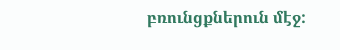բռունցքներուն մէջ: